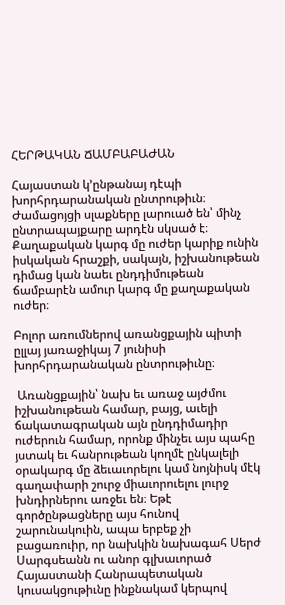ՀԵՐԹԱԿԱՆ ՃԱՄԲԱԲԱԺԱՆ

Հայաստան կ՚ընթանայ դէպի խորհրդարանական ընտրութիւն։ Ժամացոյցի սլաքները լարուած են՝ մինչ ընտրապայքարը արդէն սկսած է։ Քաղաքական կարգ մը ուժեր կարիք ունին իսկական հրաշքի, սակայն, իշխանութեան դիմաց կան նաեւ ընդդիմութեան ճամբարէն ամուր կարգ մը քաղաքական ուժեր։

Բոլոր առումներով առանցքային պիտի ըլլայ յառաջիկայ 7 յունիսի խորհրդարանական ընտրութիւնը։

 Առանցքային՝ նախ եւ առաջ այժմու իշխանութեան համար, բայց, աւելի ճակատագրական այն ընդդիմադիր ուժերուն համար, որոնք մինչեւ այս պահը յստակ եւ հանրութեան կողմէ ընկալելի օրակարգ մը ձեւաւորելու կամ նոյնիսկ մէկ գաղափարի շուրջ միաւորուելու լուրջ խնդիրներու առջեւ են։ Եթէ գործընթացները այս հունով շարունակուին, ապա երբեք չի բացառուիր, որ նախկին նախագահ Սերժ Սարգսեանն ու անոր գլխաւորած Հայաստանի Հանրապետական կուսակցութիւնը ինքնակամ կերպով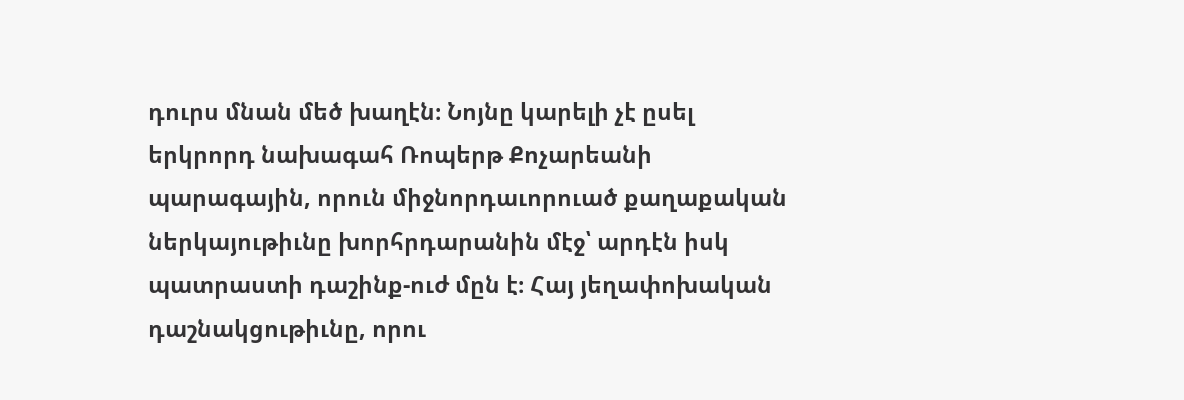դուրս մնան մեծ խաղէն։ Նոյնը կարելի չէ ըսել երկրորդ նախագահ Ռոպերթ Քոչարեանի պարագային, որուն միջնորդաւորուած քաղաքական ներկայութիւնը խորհրդարանին մէջ՝ արդէն իսկ պատրաստի դաշինք-ուժ մըն է։ Հայ յեղափոխական դաշնակցութիւնը, որու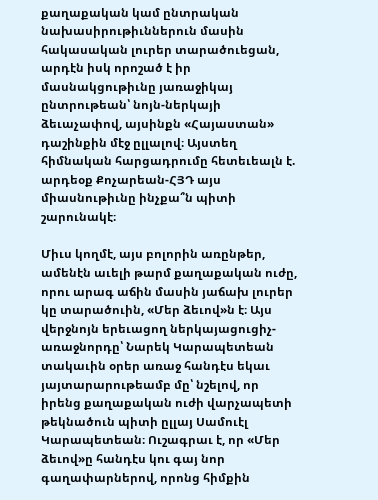քաղաքական կամ ընտրական նախասիրութիւններուն մասին հակասական լուրեր տարածուեցան, արդէն իսկ որոշած է իր մասնակցութիւնը յառաջիկայ ընտրութեան՝ նոյն-ներկայի ձեւաչափով, այսինքն «Հայաստան» դաշինքին մէջ ըլլալով։ Այստեղ հիմնական հարցադրումը հետեւեալն է. արդեօք Քոչարեան-ՀՅԴ այս միասնութիւնը ինչքա՞ն պիտի շարունակէ։

Միւս կողմէ, այս բոլորին առընթեր, ամենէն աւելի թարմ քաղաքական ուժը, որու արագ աճին մասին յաճախ լուրեր կը տարածուին, «Մեր ձեւով»ն է։ Այս վերջնոյն երեւացող ներկայացուցիչ-առաջնորդը՝ Նարեկ Կարապետեան տակաւին օրեր առաջ հանդէս եկաւ յայտարարութեամբ մը՝ նշելով, որ իրենց քաղաքական ուժի վարչապետի թեկնածուն պիտի ըլլայ Սամուէլ Կարապետեան։ Ուշագրաւ է, որ «Մեր ձեւով»ը հանդէս կու գայ նոր գաղափարներով, որոնց հիմքին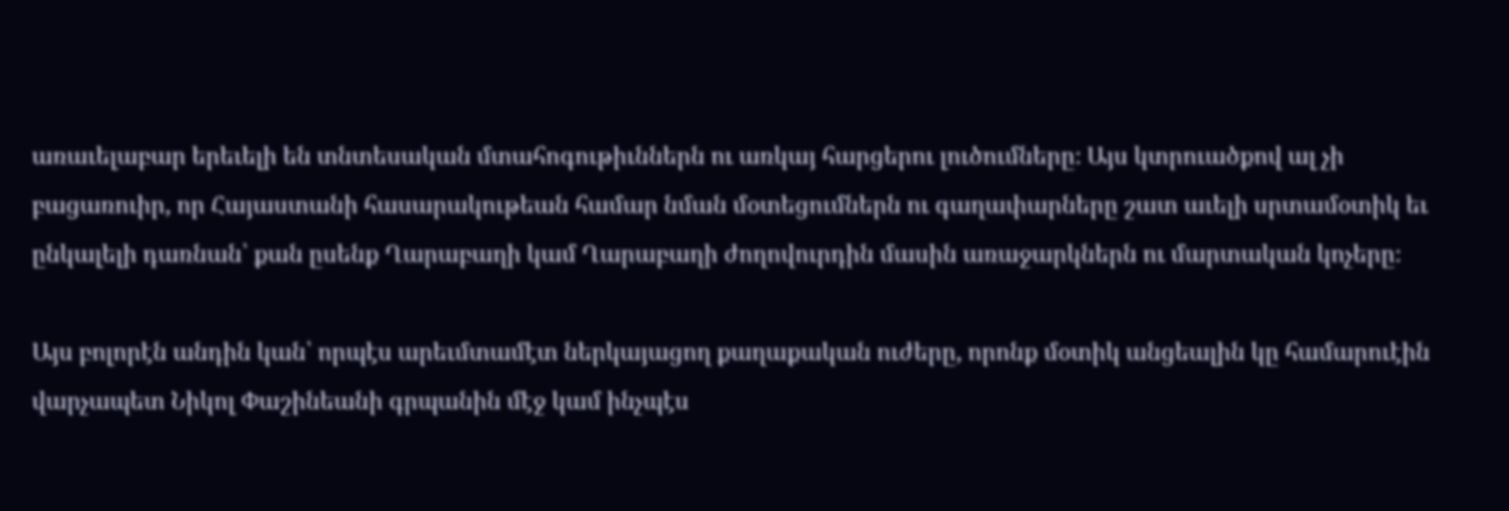առաւելաբար երեւելի են տնտեսական մտահոգութիւններն ու առկայ հարցերու լուծումները։ Այս կտրուածքով ալ չի բացառուիր, որ Հայաստանի հասարակութեան համար նման մօտեցումներն ու գաղափարները շատ աւելի սրտամօտիկ եւ ընկալելի դառնան՝ քան ըսենք Ղարաբաղի կամ Ղարաբաղի ժողովուրդին մասին առաջարկներն ու մարտական կոչերը։

Այս բոլորէն անդին կան՝ որպէս արեւմտամէտ ներկայացող քաղաքական ուժերը, որոնք մօտիկ անցեալին կը համարուէին վարչապետ Նիկոլ Փաշինեանի գրպանին մէջ կամ ինչպէս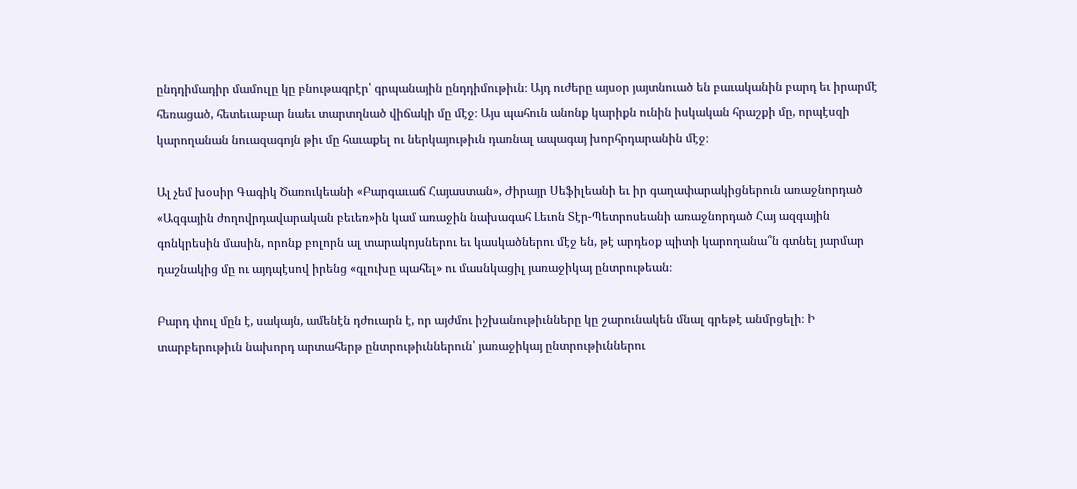ընդդիմադիր մամուլը կը բնութագրէր՝ գրպանային ընդդիմութիւն։ Այդ ուժերը այսօր յայտնուած են բաւականին բարդ եւ իրարմէ հեռացած, հետեւաբար նաեւ տարտղնած վիճակի մը մէջ։ Այս պահուն անոնք կարիքն ունին իսկական հրաշքի մը, որպէսզի կարողանան նուազագոյն թիւ մը հաւաքել ու ներկայութիւն դառնալ ապագայ խորհրդարանին մէջ։

Ալ չեմ խօսիր Գագիկ Ծառուկեանի «Բարգաւաճ Հայաստան», Ժիրայր Սեֆիլեանի եւ իր գաղափարակիցներուն առաջնորդած «Ազգային ժողովրդավարական բեւեռ»ին կամ առաջին նախագահ Լեւոն Տէր-Պետրոսեանի առաջնորդած Հայ ազգային գոնկրեսին մասին, որոնք բոլորն ալ տարակոյսներու եւ կասկածներու մէջ են, թէ արդեօք պիտի կարողանա՞ն գտնել յարմար դաշնակից մը ու այդպէսով իրենց «գլուխը պահել» ու մասնկացիլ յառաջիկայ ընտրութեան։

Բարդ փուլ մըն է, սակայն, ամենէն դժուարն է, որ այժմու իշխանութիւնները կը շարունակեն մնալ գրեթէ անմրցելի։ Ի տարբերութիւն նախորդ արտահերթ ընտրութիւններուն՝ յառաջիկայ ընտրութիւններու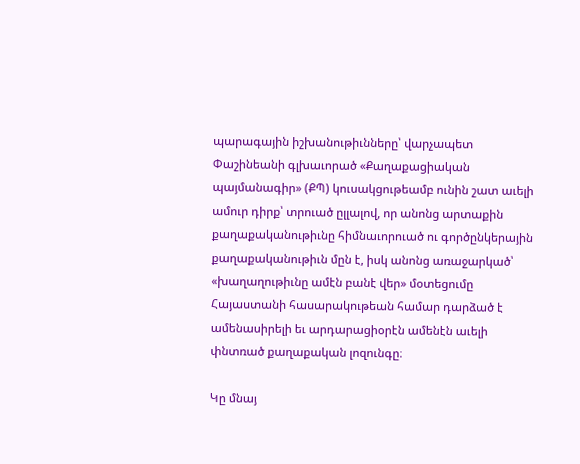պարագային իշխանութիւնները՝ վարչապետ Փաշինեանի գլխաւորած «Քաղաքացիական պայմանագիր» (ՔՊ) կուսակցութեամբ ունին շատ աւելի ամուր դիրք՝ տրուած ըլլալով, որ անոնց արտաքին քաղաքականութիւնը հիմնաւորուած ու գործընկերային քաղաքականութիւն մըն է, իսկ անոնց առաջարկած՝ «խաղաղութիւնը ամէն բանէ վեր» մօտեցումը Հայաստանի հասարակութեան համար դարձած է ամենասիրելի եւ արդարացիօրէն ամենէն աւելի փնտռած քաղաքական լոզունգը։

Կը մնայ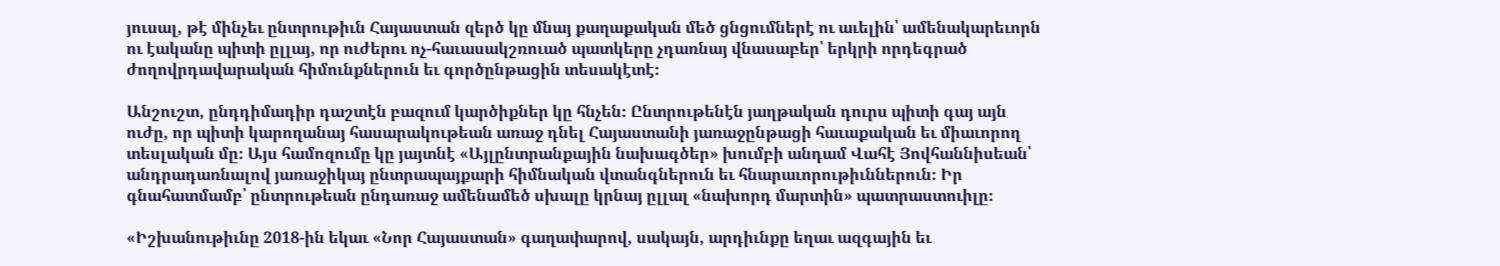յուսալ, թէ մինչեւ ընտրութիւն Հայաստան զերծ կը մնայ քաղաքական մեծ ցնցումներէ ու աւելին՝ ամենակարեւորն ու էականը պիտի ըլլայ, որ ուժերու ոչ-հաւասակշռուած պատկերը չդառնայ վնասաբեր՝ երկրի որդեգրած ժողովրդավարական հիմունքներուն եւ գործընթացին տեսակէտէ։

Անշուշտ, ընդդիմադիր դաշտէն բազում կարծիքներ կը հնչեն։ Ընտրութենէն յաղթական դուրս պիտի գայ այն ուժը, որ պիտի կարողանայ հասարակութեան առաջ դնել Հայաստանի յառաջընթացի հաւաքական եւ միաւորող տեսլական մը։ Այս համոզումը կը յայտնէ «Այլընտրանքային նախագծեր» խումբի անդամ Վահէ Յովհաննիսեան՝ անդրադառնալով յառաջիկայ ընտրապայքարի հիմնական վտանգներուն եւ հնարաւորութիւններուն։ Իր գնահատմամբ՝ ընտրութեան ընդառաջ ամենամեծ սխալը կրնայ ըլլալ «նախորդ մարտին» պատրաստուիլը։

«Իշխանութիւնը 2018-ին եկաւ «Նոր Հայաստան» գաղափարով, սակայն, արդիւնքը եղաւ ազգային եւ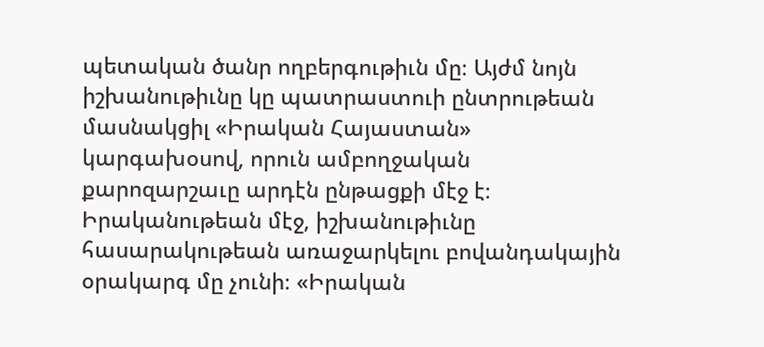պետական ծանր ողբերգութիւն մը։ Այժմ նոյն իշխանութիւնը կը պատրաստուի ընտրութեան մասնակցիլ «Իրական Հայաստան» կարգախօսով, որուն ամբողջական քարոզարշաւը արդէն ընթացքի մէջ է։ Իրականութեան մէջ, իշխանութիւնը հասարակութեան առաջարկելու բովանդակային օրակարգ մը չունի։ «Իրական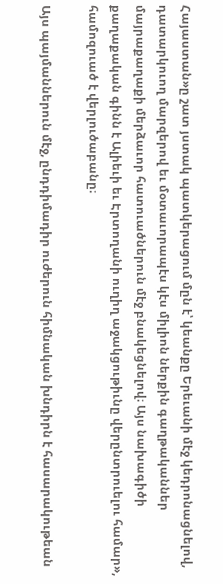Հայաստան»ը շատ յստակ պատկերացում մըն է՝ կեանքը Երեւանի մէջ կեդրոնացնելով, դատարկուող մարզերով եւ մօտաւորապէս կէս միլիոն ներքին գաղթականներ մայրաքաղաքի մերձաւոր հատուածներուն մէջ բնակեցնելով։ Այս նախագիծի քաղաքական գինն է Ալիեւի եւ Էրտողանի ուղիղ աջակցութիւնը վերընտրուելու համար», համոզուած է վերլուծաբանը։

Այս պայմաններուն մէջ, ընդդիմադիր ուժերուն հիմնական խնդիրն է հասարակութեան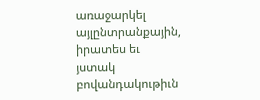առաջարկել այլընտրանքային, իրատես եւ յստակ բովանդակութիւն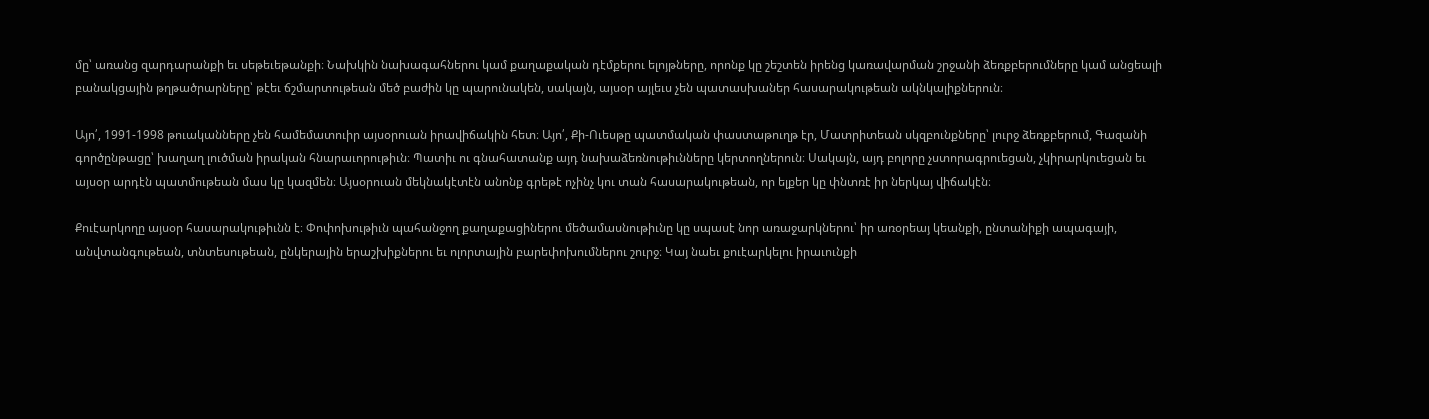մը՝ առանց զարդարանքի եւ սեթեւեթանքի։ Նախկին նախագահներու կամ քաղաքական դէմքերու ելոյթները, որոնք կը շեշտեն իրենց կառավարման շրջանի ձեռքբերումները կամ անցեալի բանակցային թղթածրարները՝ թէեւ ճշմարտութեան մեծ բաժին կը պարունակեն, սակայն, այսօր այլեւս չեն պատասխաներ հասարակութեան ակնկալիքներուն։

Այո՛, 1991-1998 թուականները չեն համեմատուիր այսօրուան իրավիճակին հետ։ Այո՛, Քի-Ուեսթը պատմական փաստաթուղթ էր, Մատրիտեան սկզբունքները՝ լուրջ ձեռքբերում, Գազանի գործընթացը՝ խաղաղ լուծման իրական հնարաւորութիւն։ Պատիւ ու գնահատանք այդ նախաձեռնութիւնները կերտողներուն։ Սակայն, այդ բոլորը չստորագրուեցան, չկիրարկուեցան եւ այսօր արդէն պատմութեան մաս կը կազմեն։ Այսօրուան մեկնակէտէն անոնք գրեթէ ոչինչ կու տան հասարակութեան, որ ելքեր կը փնտռէ իր ներկայ վիճակէն։

Քուէարկողը այսօր հասարակութիւնն է։ Փոփոխութիւն պահանջող քաղաքացիներու մեծամասնութիւնը կը սպասէ նոր առաջարկներու՝ իր առօրեայ կեանքի, ընտանիքի ապագայի, անվտանգութեան, տնտեսութեան, ընկերային երաշխիքներու եւ ոլորտային բարեփոխումներու շուրջ։ Կայ նաեւ քուէարկելու իրաւունքի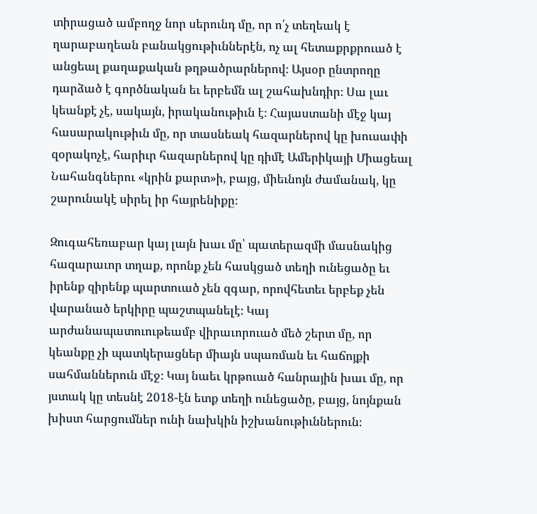տիրացած ամբողջ նոր սերունդ մը, որ ո՛չ տեղեակ է ղարաբաղեան բանակցութիւններէն, ոչ ալ հետաքրքրուած է անցեալ քաղաքական թղթածրարներով։ Այսօր ընտրողը դարձած է գործնական եւ երբեմն ալ շահախնդիր։ Սա լաւ կեանքէ չէ, սակայն, իրականութիւն է։ Հայաստանի մէջ կայ հասարակութիւն մը, որ տասնեակ հազարներով կը խուսափի զօրակոչէ, հարիւր հազարներով կը դիմէ Ամերիկայի Միացեալ Նահանգներու «կրին քարտ»ի, բայց, միեւնոյն ժամանակ, կը շարունակէ սիրել իր հայրենիքը։

Զուգահեռաբար կայ լայն խաւ մը՝ պատերազմի մասնակից հազարաւոր տղաք, որոնք չեն հասկցած տեղի ունեցածը եւ իրենք զիրենք պարտուած չեն զգար, որովհետեւ երբեք չեն վարանած երկիրը պաշտպանելէ։ Կայ արժանապատուութեամբ վիրաւորուած մեծ շերտ մը, որ կեանքը չի պատկերացներ միայն սպառման եւ հաճոյքի սահմաններուն մէջ։ Կայ նաեւ կրթուած հանրային խաւ մը, որ յստակ կը տեսնէ 2018-էն ետք տեղի ունեցածը, բայց, նոյնքան խիստ հարցումներ ունի նախկին իշխանութիւններուն։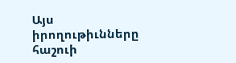Այս իրողութիւնները հաշուի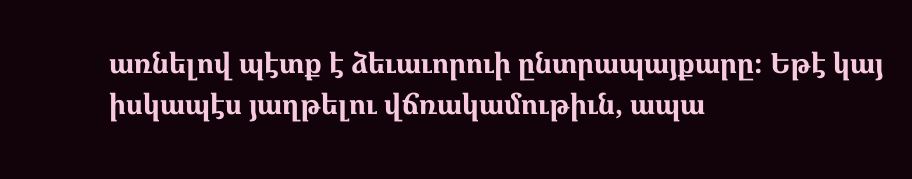առնելով պէտք է ձեւաւորուի ընտրապայքարը։ Եթէ կայ իսկապէս յաղթելու վճռակամութիւն, ապա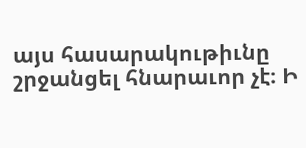այս հասարակութիւնը շրջանցել հնարաւոր չէ։ Ի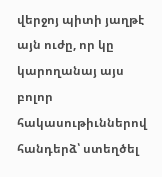վերջոյ պիտի յաղթէ այն ուժը, որ կը կարողանայ այս բոլոր հակասութիւններով հանդերձ՝ ստեղծել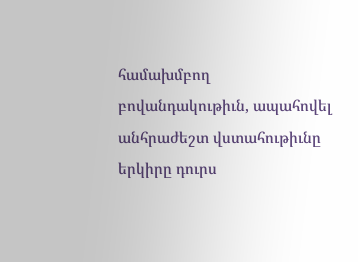համախմբող բովանդակութիւն, ապահովել անհրաժեշտ վստահութիւնը երկիրը դուրս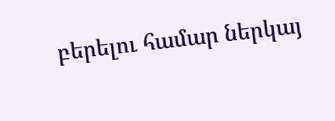բերելու համար ներկայ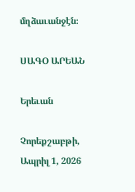մղձաւանջէն։

ՍԱԳՕ ԱՐԵԱՆ

Երեւան

Չորեքշաբթի, Ապրիլ 1, 2026